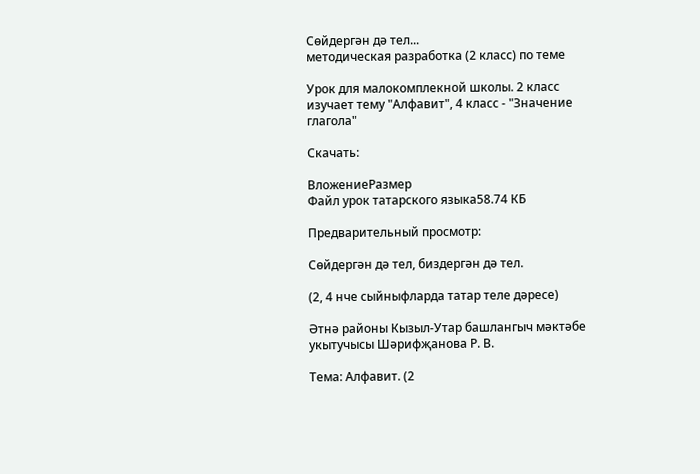Сөйдергән дә тел...
методическая разработка (2 класс) по теме

Урок для малокомплекной школы. 2 класс изучает тему "Алфавит", 4 класс - "Значение глагола"

Скачать:

ВложениеРазмер
Файл урок татарского языка58.74 КБ

Предварительный просмотр:

Сөйдергән дә тел, биздергән дә тел.

(2, 4 нче сыйныфларда татар теле дәресе)

Әтнә районы Кызыл-Утар башлангыч мәктәбе укытучысы Шәрифҗанова Р. В.

Тема: Алфавит. (2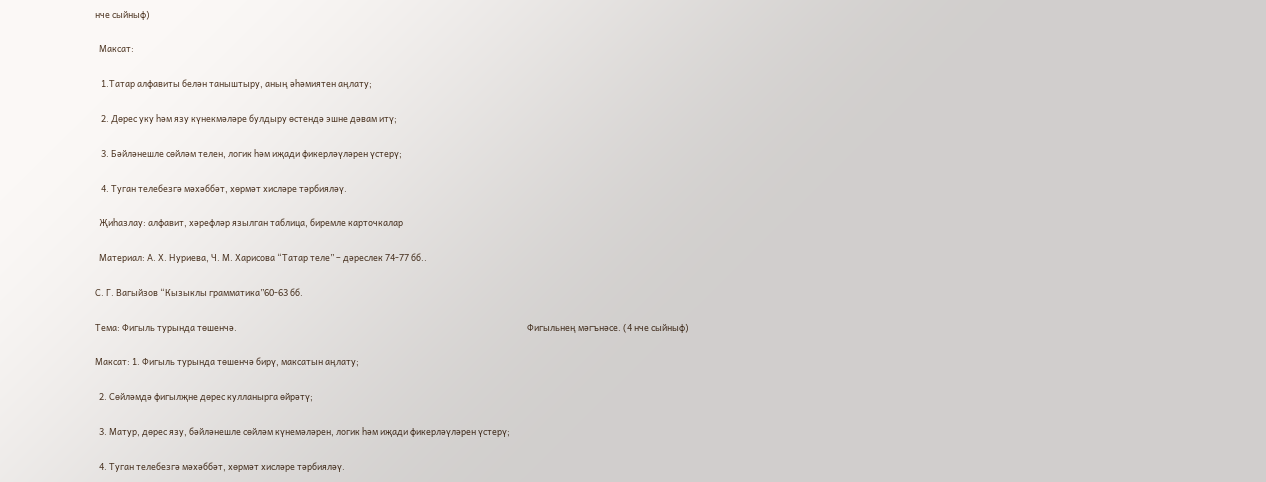нче сыйныф)

  Максат:

   1.Татар алфавиты белән таныштыру, аның әһәмиятен аңлату;

   2. Дөрес уку һәм язу күнекмәләре булдыру өстендә эшне дәвам итү;

   3. Бәйләнешле сөйләм телен, логик һәм иҗади фикерләүләрен үстерү;

   4. Туган телебезгә мәхәббәт, хөрмәт хисләре тәрбияләү.

  Җиһазлау: алфавит, хәрефләр язылган таблица, биремле карточкалар

  Материал: А. Х. Нуриева, Ч. М. Харисова “Татар теле” – дәреслек 74-77 бб..

С. Г. Вагыйзов “Кызыклы грамматика”60-63 бб.

Тема: Фигыль турында төшенчә.                                                                                                                                                 Фигыльнең мәгънәсе. (4 нче сыйныф)

Максат: 1. Фигыль турында төшенчә бирү, максатын аңлату;

  2. Сөйләмдә фигылҗне дөрес кулланырга өйрәтү;

  3. Матур, дөрес язу, бәйләнешле сөйләм күнемәләрен, логик һәм иҗади фикерләүләрен үстерү;

  4. Туган телебезгә мәхәббәт, хөрмәт хисләре тәрбияләү.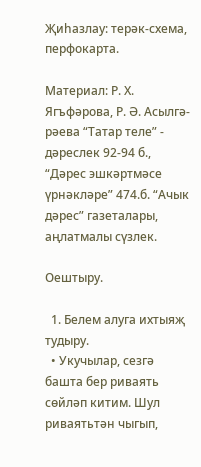Җиһазлау: терәк-схема, перфокарта.

Материал: Р. Х. Ягъфәрова, Р. Ә. Асылгә-рәева “Татар теле” - дәреслек 92-94 б., “Дәрес эшкәртмәсе үрнәкләре” 474.б. “Ачык дәрес” газеталары, аңлатмалы сүзлек.

Оештыру.

  1. Белем алуга ихтыяҗ тудыру.
  • Укучылар, сезгә башта бер риваять сөйләп китим. Шул риваятьтән чыгып,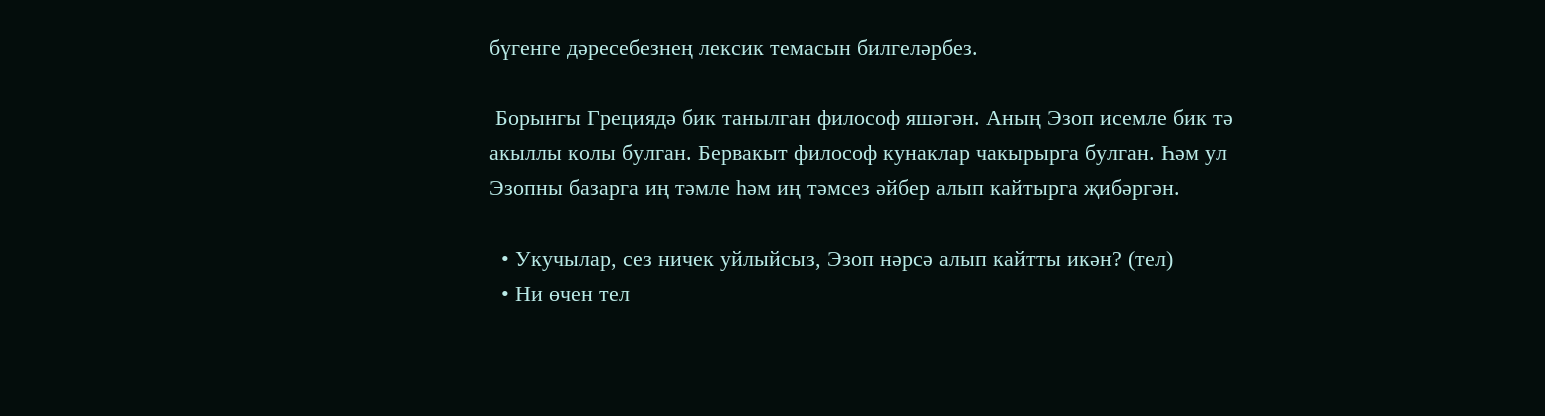бүгенге дәресебезнең лексик темасын билгеләрбез.

 Борынгы Грециядә бик танылган философ яшәгән. Аның Эзоп исемле бик тә акыллы колы булган. Бервакыт философ кунаклар чакырырга булган. Һәм ул Эзопны базарга иң тәмле һәм иң тәмсез әйбер алып кайтырга җибәргән.

  • Укучылар, сез ничек уйлыйсыз, Эзоп нәрсә алып кайтты икән? (тел)
  • Ни өчен тел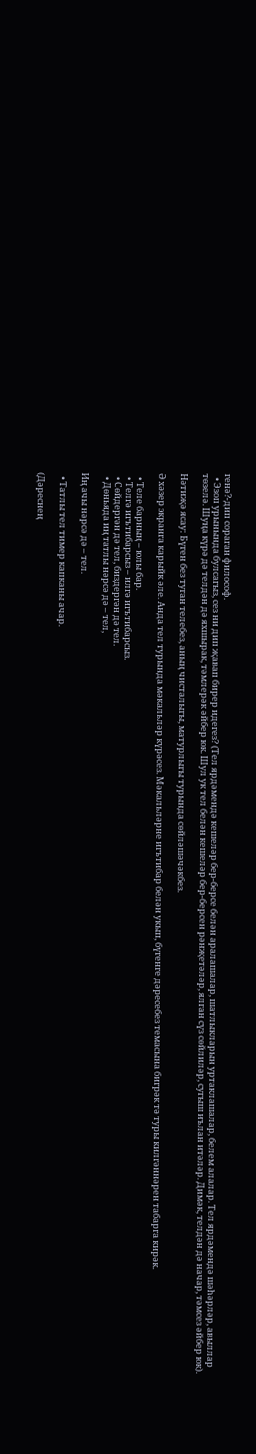генә?-дип сораган философ.
  • Эзоп урынында булсагыз, сез ни дип җавап бирер идегез? (Тел ярдәмендә кешеләр бер-берсе белән аралашалар, шатлыкларын уртаклашалар, белем алалар. Тел ярдәмендә шәһәрләр, авыллар төзелә. Шуңа күрә дә телдән дә яхшырак, тәмлерәк әйбер юк. Шул ук тел белән кешеләр бер-берсен рәнҗетәләр, ялган сүз сөйлиләр, сугыш иълан итәләр. Димәк, телдән дә начар, тәмсез әйбер юк).

Нәтиҗә ясау: Бүген без туган телебез, аның чисталыгы, матурлыгы турында сөйләшәчәкбез.

Ә хәзер экранга карыйк әле. Анда тел турында мәкальләр күрәсез. Мәкальләрне игътибар белән укып, бүгенге дәресебез темасына бигрәк тә туры килгәннәрен табарга кирәк.

  • Теле барның – юлы бар.
  • Телгә игътибарсыз – илгә игътибарсыз.
  • Сөйдергән дә тел, биздергән дә тел.
  • Дөньяда иң татлы нәрсә дә – тел,

Иң ачы нәрсә дә – тел.

  • Татлы тел тимер капканы ачар.

(Дәреснең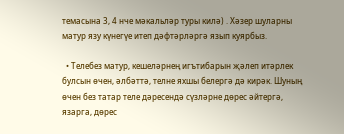темасына 3, 4 нче мәкальләр туры килә) . Хәзер шуларны матур язу күнегүе итеп дәфтәрләргә язып куярбыз.

  • Телебез матур, кешеләрнең игътибарын җәлеп итәрлек булсын өчен, әлбәттә, телне яхшы белергә дә кирәк. Шуның өчен без татар теле дәресендә сүзләрне дөрес әйтергә, язарга, дөрес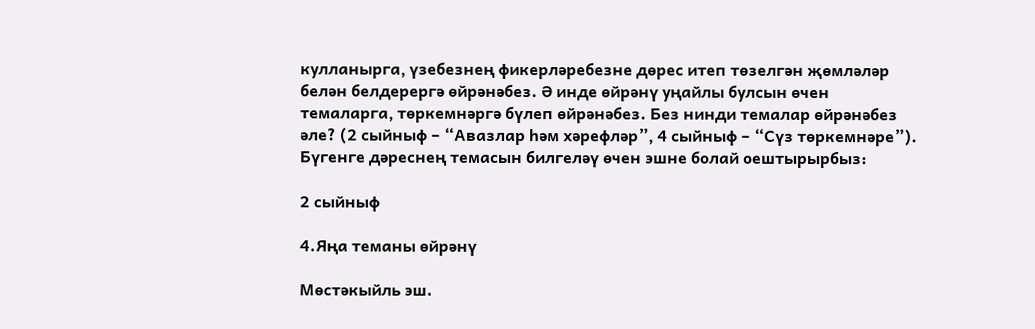кулланырга, үзебезнең фикерләребезне дөрес итеп төзелгән җөмләләр белән белдерергә өйрәнәбез. Ә инде өйрәнү уңайлы булсын өчен темаларга, төркемнәргә бүлеп өйрәнәбез. Без нинди темалар өйрәнәбез әле? (2 сыйныф – “Авазлар һәм хәрефләр”, 4 сыйныф – “Сүз төркемнәре”). Бүгенге дәреснең темасын билгеләү өчен эшне болай оештырырбыз:

2 сыйныф

4.Яңа теманы өйрәнү

Мөстәкыйль эш.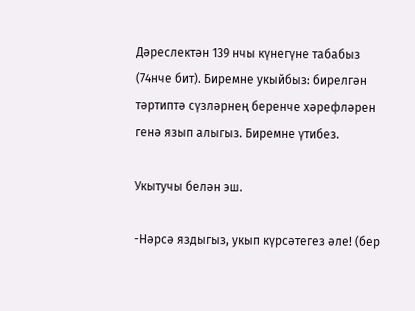Дәреслектән 139 нчы күнегүне табабыз (74нче бит). Биремне укыйбыз: бирелгән тәртиптә сүзләрнең беренче хәрефләрен генә язып алыгыз. Биремне үтибез.

Укытучы белән эш.

-Нәрсә яздыгыз, укып күрсәтегез әле! (бер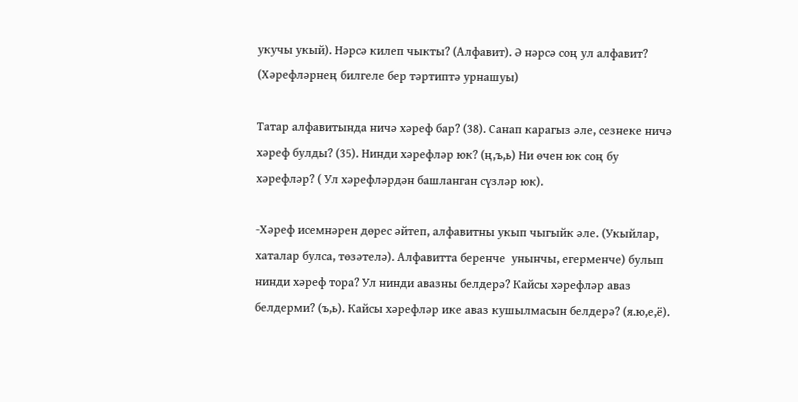укучы укый). Нәрсә килеп чыкты? (Алфавит). Ә нәрсә соң ул алфавит? (Хәрефләрнең билгеле бер тәртиптә урнашуы)

Татар алфавитында ничә хәреф бар? (38). Санап карагыз әле, сезнеке ничә хәреф булды? (35). Нинди хәрефләр юк? (ң,ъ,ь) Ни өчен юк соң бу хәрефләр? ( Ул хәрефләрдән башланган сүзләр юк).

-Хәреф исемнәрен дөрес әйтеп, алфавитны укып чыгыйк әле. (Укыйлар, хаталар булса, төзәтелә). Алфавитта беренче  унынчы, егерменче) булып нинди хәреф тора? Ул нинди авазны белдерә? Кайсы хәрефләр аваз белдерми? (ъ,ь). Кайсы хәрефләр ике аваз кушылмасын белдерә? (я.ю,е,ё).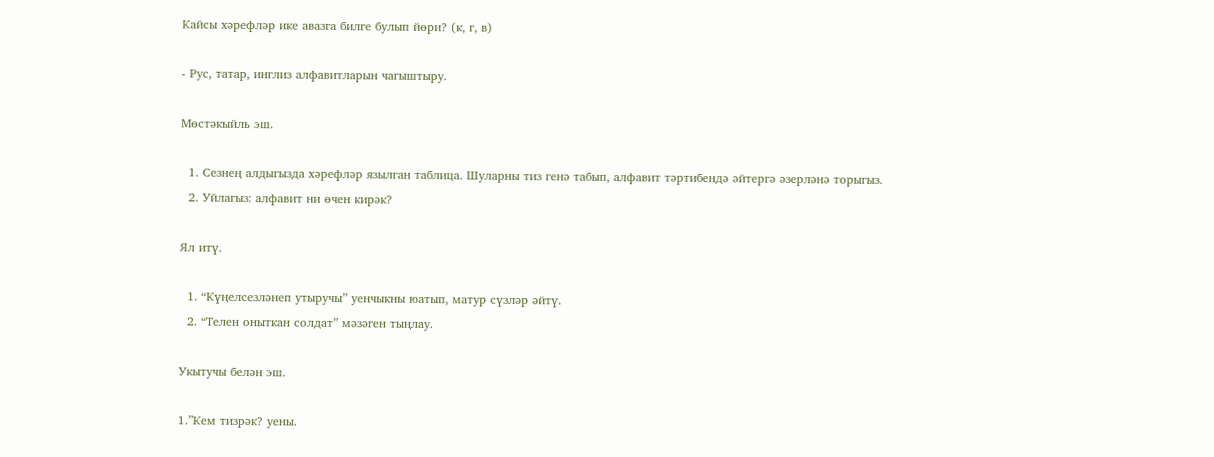Кайсы хәрефләр ике авазга билге булып йөри? (к, г, в)

- Рус, татар, инглиз алфавитларын чагыштыру.

Мөстәкыйль эш.

  1. Сезнең алдыгызда хәрефләр язылган таблица. Шуларны тиз генә табып, алфавит тәртибендә әйтергә әзерләнә торыгыз.
  2. Уйлагыз: алфавит ни өчен кирәк?

Ял итү.

  1. “Күңелсезләнеп утыручы” уенчыкны юатып, матур сүзләр әйтү.
  2. “Телен оныткан солдат” мәзәген тыңлау.

Укытучы белән эш.

1.”Кем тизрәк? уены.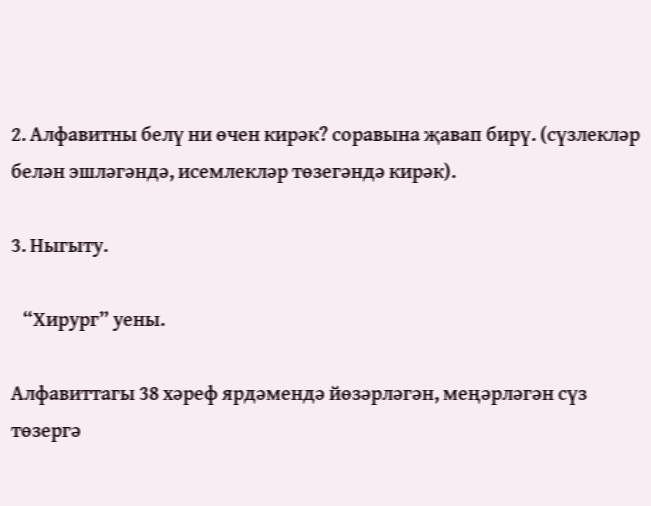2. Алфавитны белү ни өчен кирәк? соравына җавап бирү. (сүзлекләр белән эшләгәндә, исемлекләр төзегәндә кирәк).

3. Ныгыту.

   “Хирург” уены.

Алфавиттагы 38 хәреф ярдәмендә йөзәрләгән, меңәрләгән сүз төзергә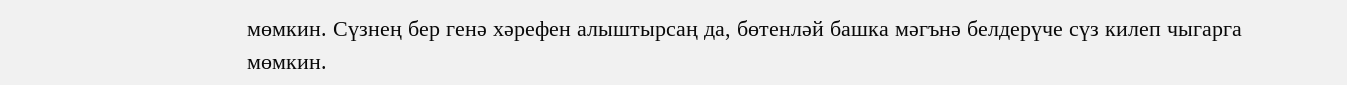мөмкин. Сүзнең бер генә хәрефен алыштырсаң да, бөтенләй башка мәгънә белдерүче сүз килеп чыгарга мөмкин.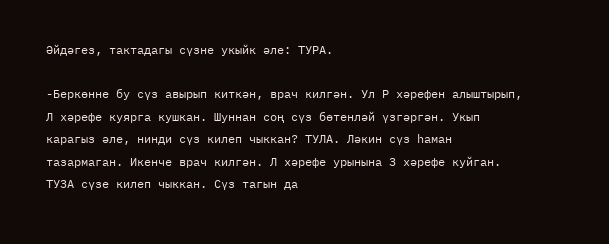Әйдәгез, тактадагы сүзне укыйк әле: ТУРА.

-Беркөнне бу сүз авырып киткән, врач килгән. Ул Р хәрефен алыштырып, Л хәрефе куярга кушкан. Шуннан соң сүз бөтенләй үзгәргән. Укып карагыз әле, нинди сүз килеп чыккан? ТУЛА. Ләкин сүз һаман тазармаган. Икенче врач килгән. Л хәрефе урынына З хәрефе куйган. ТУЗА сүзе килеп чыккан. Сүз тагын да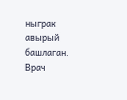ныграк авырый башлаган. Врач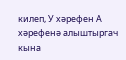килеп, У хәрефен А хәрефенә алыштыргач кына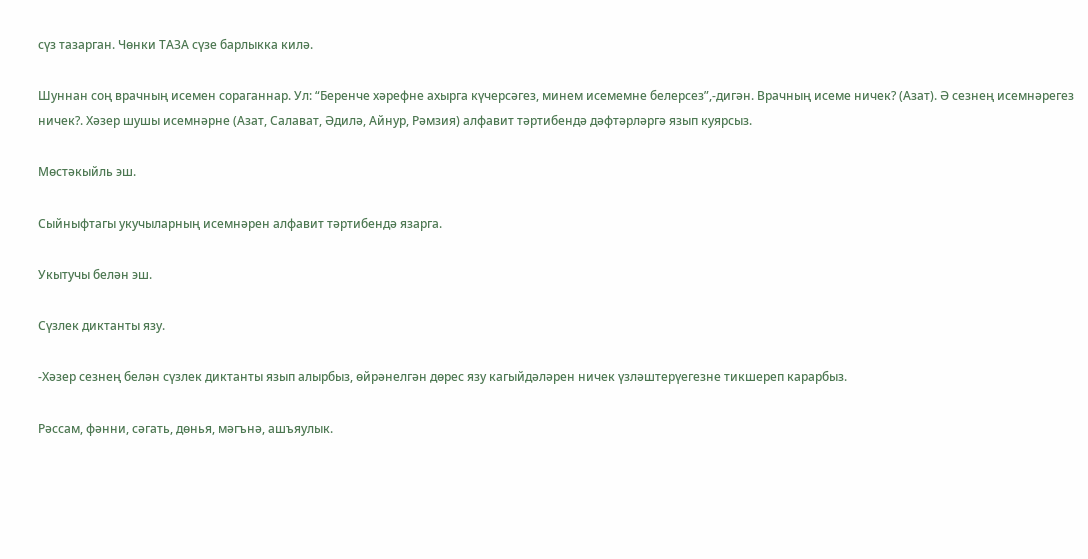сүз тазарган. Чөнки ТАЗА сүзе барлыкка килә.

Шуннан соң врачның исемен сораганнар. Ул: “Беренче хәрефне ахырга күчерсәгез, минем исемемне белерсез”,-дигән. Врачның исеме ничек? (Азат). Ә сезнең исемнәрегез ничек?. Хәзер шушы исемнәрне (Азат, Салават, Әдилә, Айнур, Рәмзия) алфавит тәртибендә дәфтәрләргә язып куярсыз.

Мөстәкыйль эш.

Сыйныфтагы укучыларның исемнәрен алфавит тәртибендә язарга.

Укытучы белән эш.

Сүзлек диктанты язу.

-Хәзер сезнең белән сүзлек диктанты язып алырбыз, өйрәнелгән дөрес язу кагыйдәләрен ничек үзләштерүегезне тикшереп карарбыз.

Рәссам, фәнни, сәгать, дөнья, мәгънә, ашъяулык.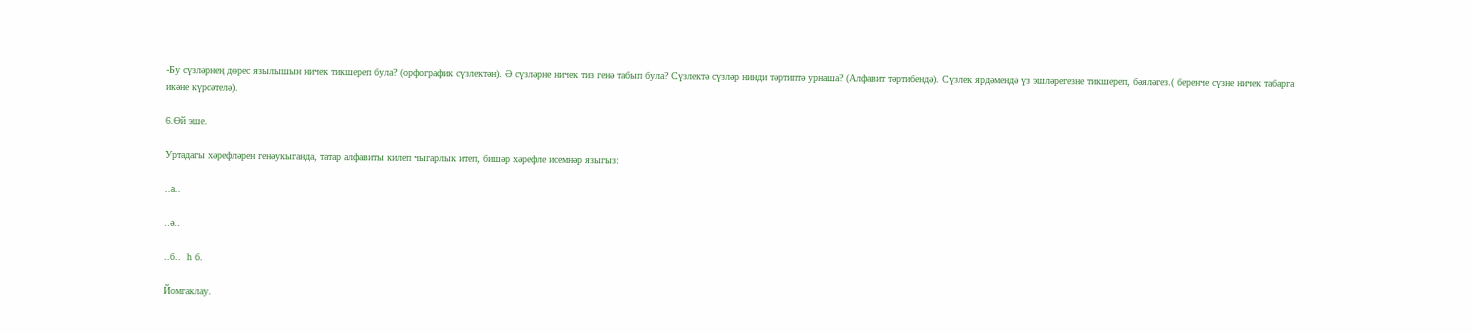-Бу сүзләрнең дөрес язылышын ничек тикшереп була? (орфографик сүзлектән). Ә сүзләрне ничек тиз генә табып була? Сүзлектә сүзләр нинди тәртиптә урнаша? (Алфавит тәртибендә). Сүзлек ярдәмендә үз эшләрегезне тикшереп, бәяләгез.( беренче сүзне ничек табарга икәне күрсәтелә).

6.Өй эше.

Уртадагы хәрефләрен генәукыганда, татар алфавиты килеп чыгарлык итеп, бишәр хәрефле исемнәр языгыз:

..а..

..ә..

..б..  һ б.

Йомгаклау.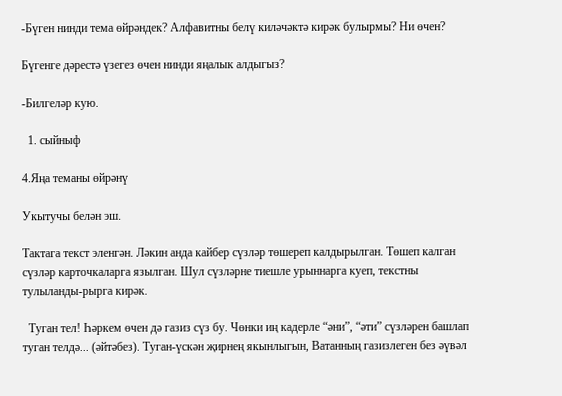-Бүген нинди тема өйрәндек? Алфавитны белү киләчәктә кирәк булырмы? Ни өчен?

Бүгенге дәрестә үзегез өчен нинди яңалык алдыгыз?

-Билгеләр кую.

  1. сыйныф

4.Яңа теманы өйрәнү

Укытучы белән эш.

Тактага текст эленгән. Ләкин анда кайбер сүзләр төшереп калдырылган. Төшеп калган сүзләр карточкаларга язылган. Шул сүзләрне тиешле урыннарга куеп, текстны тулыланды-рырга кирәк.

  Туган тел! Һәркем өчен дә газиз сүз бу. Чөнки иң кадерле “әни”, “әти” сүзләрен башлап туган телдә... (әйтәбез). Туган-үскән җирнең якынлыгын, Ватанның газизлеген без әүвәл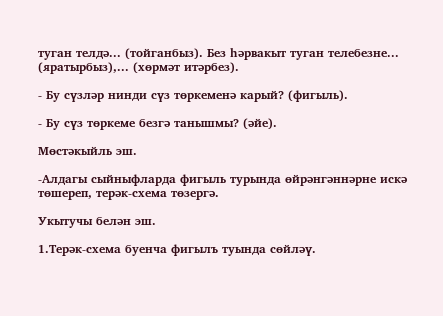туган телдә... (тойганбыз). Без һәрвакыт туган телебезне... (яратырбыз),... (хөрмәт итәрбез).

- Бу сүзләр нинди сүз төркеменә карый? (фигыль).

- Бу сүз төркеме безгә танышмы? (әйе).

Мөстәкыйль эш.

-Алдагы сыйныфларда фигыль турында өйрәнгәннәрне искә төшереп, терәк-схема төзергә.

Укытучы белән эш.

1.Терәк-схема буенча фигылъ туында сөйләү.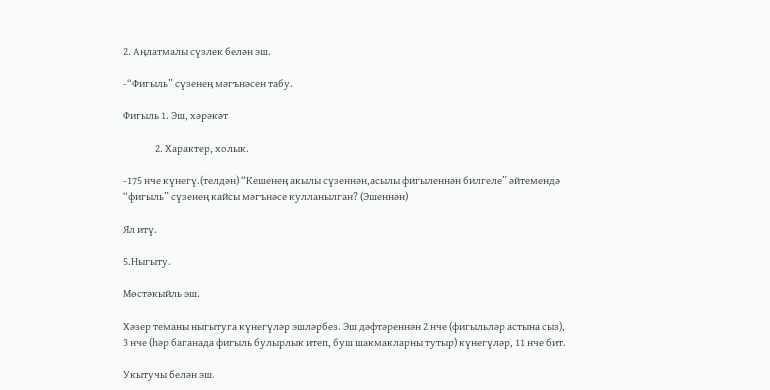2. Аңлатмалы сүзлек белән эш.

-“Фигыль” сүзенең мәгънәсен табу.

Фигыль 1. Эш, хәрәкәт

                2. Характер, холык.

-175 нче күнегү.(телдән) “Кешенең акылы сүзеннән,асылы фигыленнән билгеле” әйтемендә “фигыль” сүзенең кайсы мәгънәсе кулланылган? (Эшеннән)

Ял итү.

5.Ныгыту.

Мөстәкыйль эш.

Хәзер теманы ныгытуга күнегүләр эшләрбез. Эш дәфтәреннән 2 нче (фигыльләр астына сыз), 3 нче (һәр баганада фигыль булырлык итеп, буш шакмакларны тутыр) күнегүләр, 11 нче бит.

Укытучы белән эш.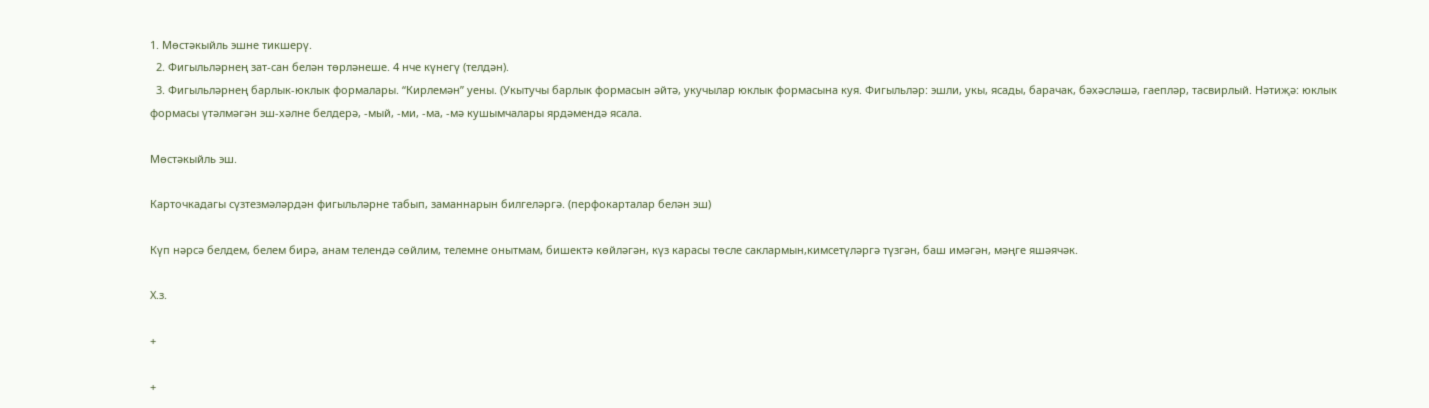1. Мөстәкыйль эшне тикшерү.
  2. Фигыльләрнең зат-сан белән төрләнеше. 4 нче күнегү (телдән).
  3. Фигыльләрнең барлык-юклык формалары. “Кирлемән” уены. (Укытучы барлык формасын әйтә, укучылар юклык формасына куя. Фигыльләр: эшли, укы, ясады, барачак, бәхәсләшә, гаепләр, тасвирлый. Нәтиҗә: юклык формасы үтәлмәгән эш-хәлне белдерә, -мый, -ми, -ма, -мә кушымчалары ярдәмендә ясала.

Мөстәкыйль эш.

Карточкадагы сүзтезмәләрдән фигыльләрне табып, заманнарын билгеләргә. (перфокарталар белән эш)

Күп нәрсә белдем, белем бирә, анам телендә сөйлим, телемне онытмам, бишектә көйләгән, күз карасы төсле саклармын,кимсетүләргә түзгән, баш имәгән, мәңге яшәячәк.

Х.з.

+

+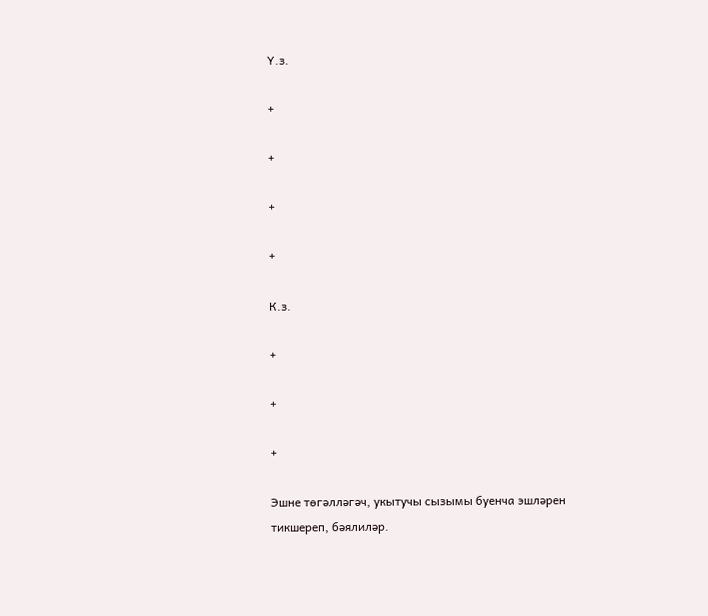Ү.з.

+

+

+

+

К.з.

+

+

+

Эшне төгәлләгәч, укытучы сызымы буенча эшләрен тикшереп, бәялиләр.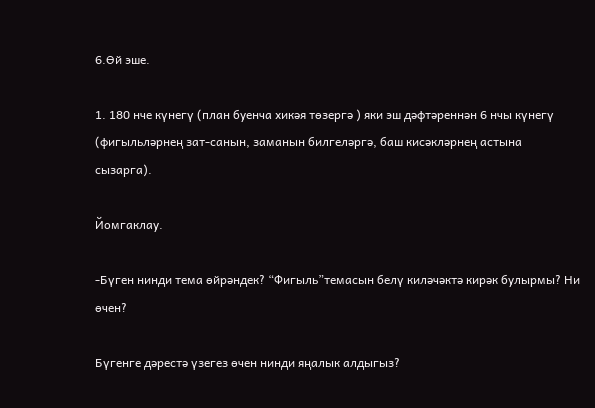6.Өй эше.

1. 180 нче күнегү (план буенча хикәя төзергә ) яки эш дәфтәреннән 6 нчы күнегү (фигыльләрнең зат-санын, заманын билгеләргә, баш кисәкләрнең астына сызарга).

Йомгаклау.

-Бүген нинди тема өйрәндек? “Фигыль”темасын белү киләчәктә кирәк булырмы? Ни өчен?

Бүгенге дәрестә үзегез өчен нинди яңалык алдыгыз?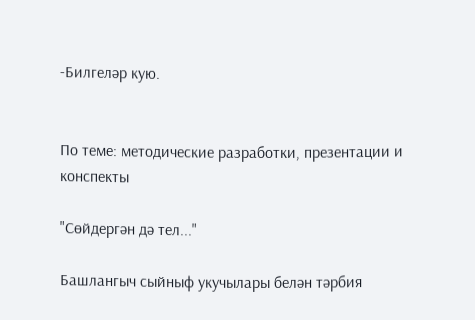-Билгеләр кую.


По теме: методические разработки, презентации и конспекты

"Сөйдергән дә тел..."

Башлангыч сыйныф укучылары белән тәрбия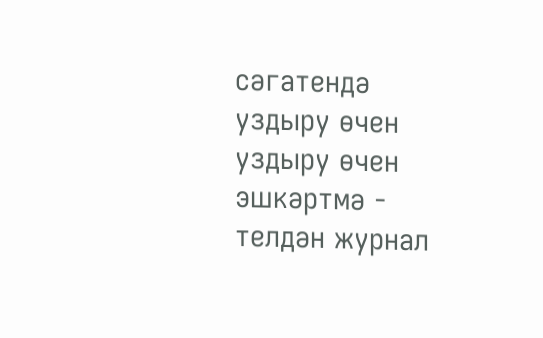сәгатендә уздыру өчен уздыру өчен эшкәртмә - телдән журнал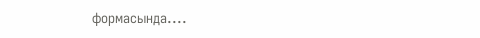формасында....